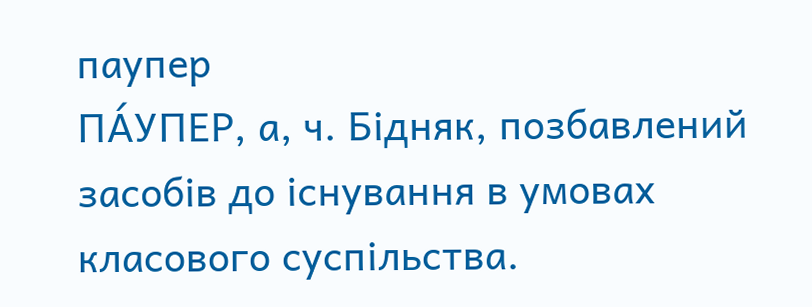паупер
ПА́УПЕР, а, ч. Бідняк, позбавлений засобів до існування в умовах класового суспільства.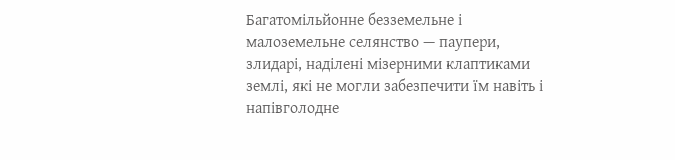Багатомільйонне безземельне і малоземельне селянство — паупери, злидарі, наділені мізерними клаптиками землі, які не могли забезпечити їм навіть і напівголодне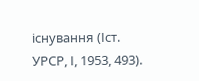існування (Іст. УРСР, І, 1953, 493).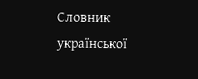Словник української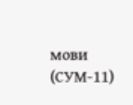мови (СУМ-11)